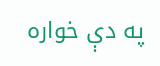په دې خواره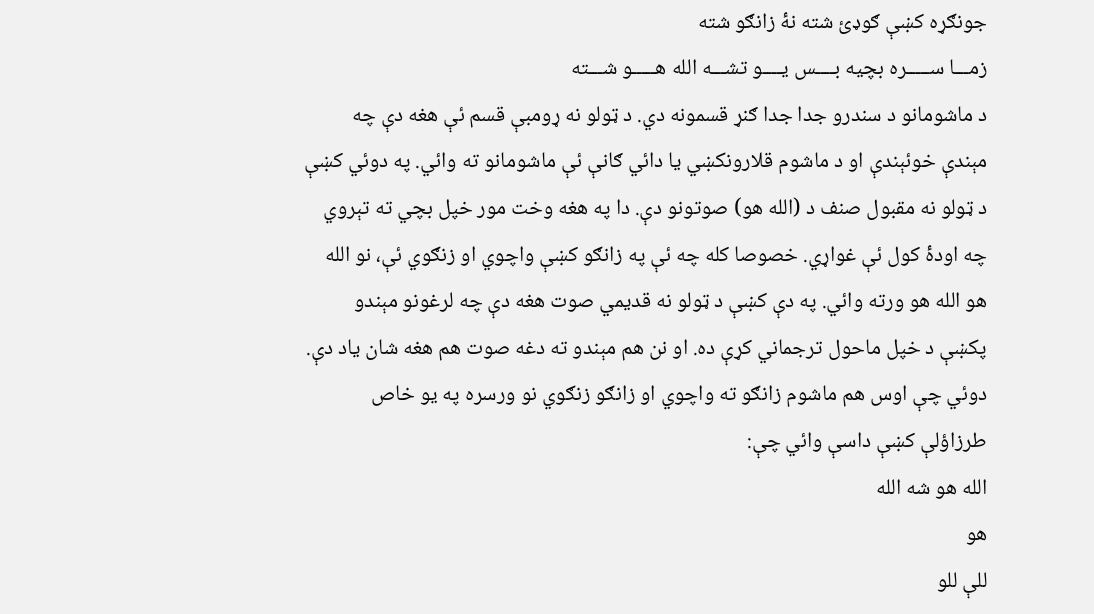جونګړه کښې ګوډئ شته نۀ زانګو شته
زمـــا ســـــره بچيه بــــس يــــو تشـــه الله هـــــو شـــته
د ماشومانو د سندرو جدا جدا ګنړ قسمونه دي. د ټولو نه ړومبې قسم ئې هغه دې چه مېندې خوئېندې او د ماشوم قلارونکښي يا دائي ګانې ئې ماشومانو ته وائي. په دوئي کښې د ټولو نه مقبول صنف د (الله هو) صوتونو دې. دا په هغه وخت مور خپل بچي ته تېروي چه اودۀ کول ئې غواړي. خصوصا کله چه ئې په زانګو کښې واچوي او زنګوي ئې، نو الله هو الله هو ورته وائي. په دې کښې د ټولو نه قديمي صوت هغه دې چه لرغونو مېندو پکښې د خپل ماحول ترجماني کړې ده. او نن هم مېندو ته دغه صوت هم هغه شان ياد دې. دوئي چې اوس هم ماشوم زانګو ته واچوي او زانګو زنګوي نو ورسره په يو خاص طرزاؤلې کښې داسې وائي چې:
الله هو شه الله
هو
للې للو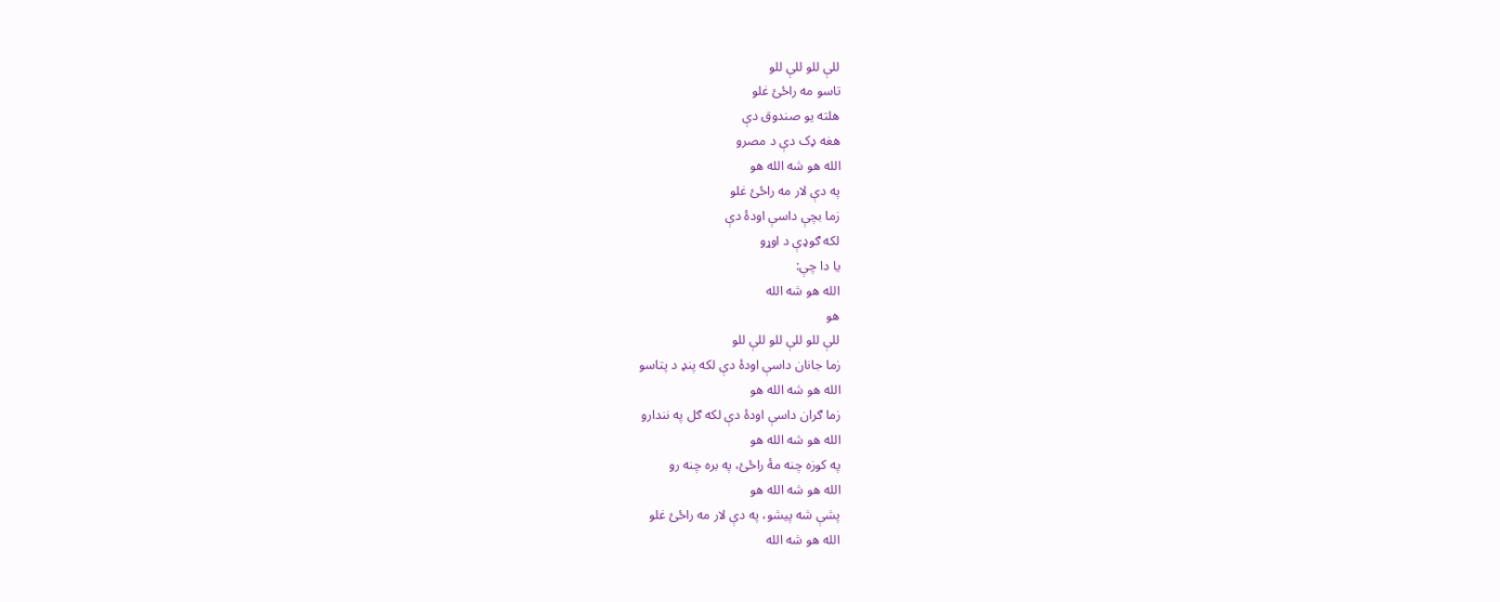للې للو للې للو
تاسو مه راځئ غلو
هلته يو صندوق دې
هغه ډک دې د مصرو
الله هو شه الله هو
په دې لار مه راځئ غلو
زما بچې داسې اودۀ دې
لکه ګوډې د اوړو
يا دا چې:
الله هو شه الله
هو
للې للو للې للو للې للو
زما جانان داسې اودۀ دې لکه پنډ د پتاسو
الله هو شه الله هو
زما ګران داسې اودۀ دې لکه ګل په نندارو
الله هو شه الله هو
په کوزه چنه مۀ راځئ، په بره چنه رو
الله هو شه الله هو
پشې شه پيشو، په دې لار مه راځئ غلو
الله هو شه الله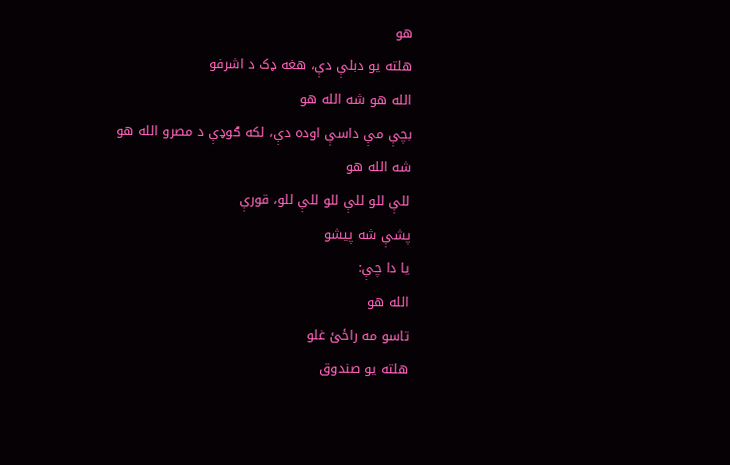هو
هلته يو دبلې دې، هغه ډک د اشرفو
الله هو شه الله هو
بچې مې داسې اوده دې، لکه ګوډې د مصرو الله هو
شه الله هو
للې للو للې للو للې للو، قورې
پشې شه پيشو
يا دا چې:
الله هو
تاسو مه راځئ غلو
هلته يو صندوق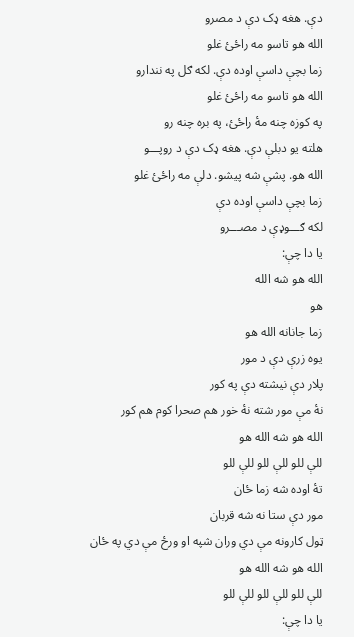دې. هغه ډک دې د مصرو
الله هو تاسو مه راځئ غلو
زما بچې داسې اوده دې. لکه ګل په نندارو
الله هو تاسو مه راځئ غلو
په کوزه چنه مۀ راځئ، په بره چنه رو
هلته يو دبلې دې. هغه ډک دې د روپـــو
الله هو. پشې شه پيشو. دلې مه راځئ غلو
زما بچې داسې اوده دې
لکه ګـــوډې د مصـــرو
يا دا چې:
الله هو شه الله
هو
زما جانانه الله هو
يوه زرې دې د مور
پلار دې نيشته دې په کور
نۀ مې مور شته نۀ خور هم صحرا کوم هم کور
الله هو شه الله هو
للې للو للې للو للې للو
تۀ اوده شه زما ځان
مور دې ستا نه شه قربان
ټول کارونه مې دي وران شپه او ورځ مې دي په ځان
الله هو شه الله هو
للې للو للې للو للې للو
يا دا چې: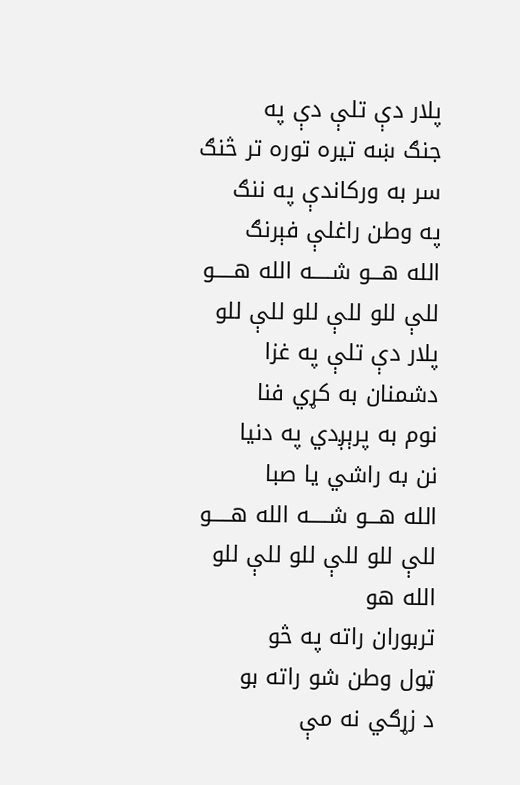پلار دې تلې دې په
جنګ ښه تيره توره تر څنګ
سر به ورکاندې په ننګ
په وطن راغلې فېرنګ
الله هـــو شـــــه الله هـــــو
للې للو للې للو للې للو
پلار دې تلې په غزا
دشمنان به کړي فنا
نوم به پرېږدي په دنيا
نن به راشي يا صبا
الله هـــو شـــــه الله هـــــو
للې للو للې للو للې للو
الله هو
تربوران راته په څو
ټول وطن شو راته بو
د زړګي نه مې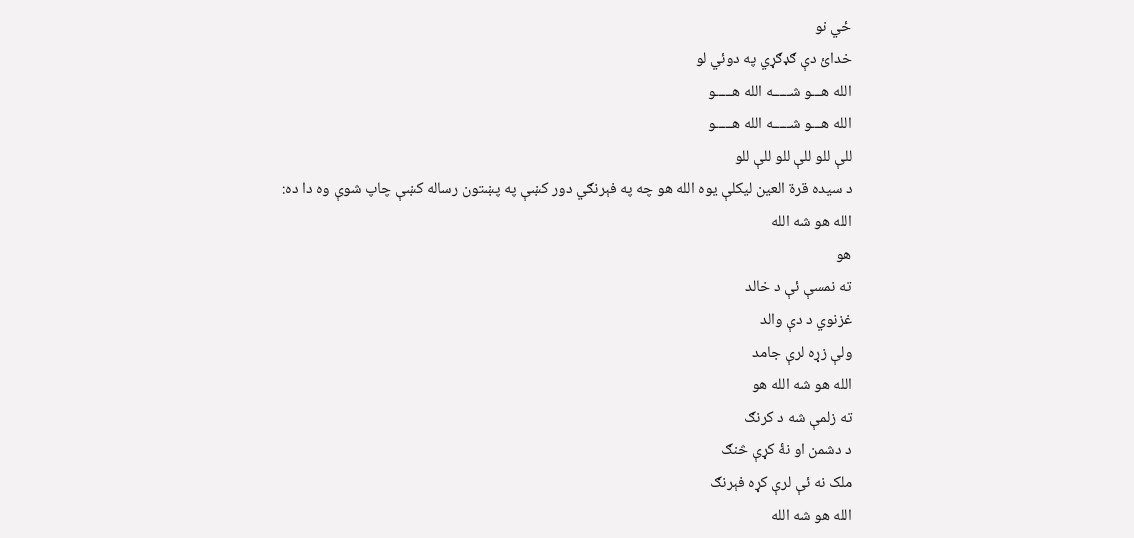ځي نو
خدائ دې ګډګړي په دوئي لو
الله هـــو شـــــه الله هـــــو
الله هـــو شـــــه الله هـــــو
للې للو للې للو للې للو
د سيده قرة العين ليکلې يوه الله هو چه په فېرنګي دور کښې په پښتون رساله کښې چاپ شوې وه دا ده:
الله هو شه الله
هو
ته نمسې ئې د خالد
غزنوي د دې والد
ولې زړه لرې جامد
الله هو شه الله هو
ته زلمې شه د کرنګ
د دشمن او نۀ کړې څنګ
ملک نه ئې لرې کړه فېرنګ
الله هو شه الله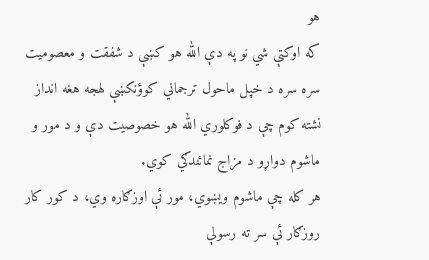هو
که اوکتې شي نو په دې الله هو کښې د شفقت و معصوميت سره سره د خپل ماحول ترجماني کوؤنکښې لهجه هغه انداز نشته کوم چې د فوکلوري الله هو خصوصيت دې و د مور و ماشوم دواړو د مزاج نمائندګي کوي.
هر کله چې ماشوم ويښوي، مور ئې اوزګاره وي، د کور کار روزګار ئې سر ته رسولې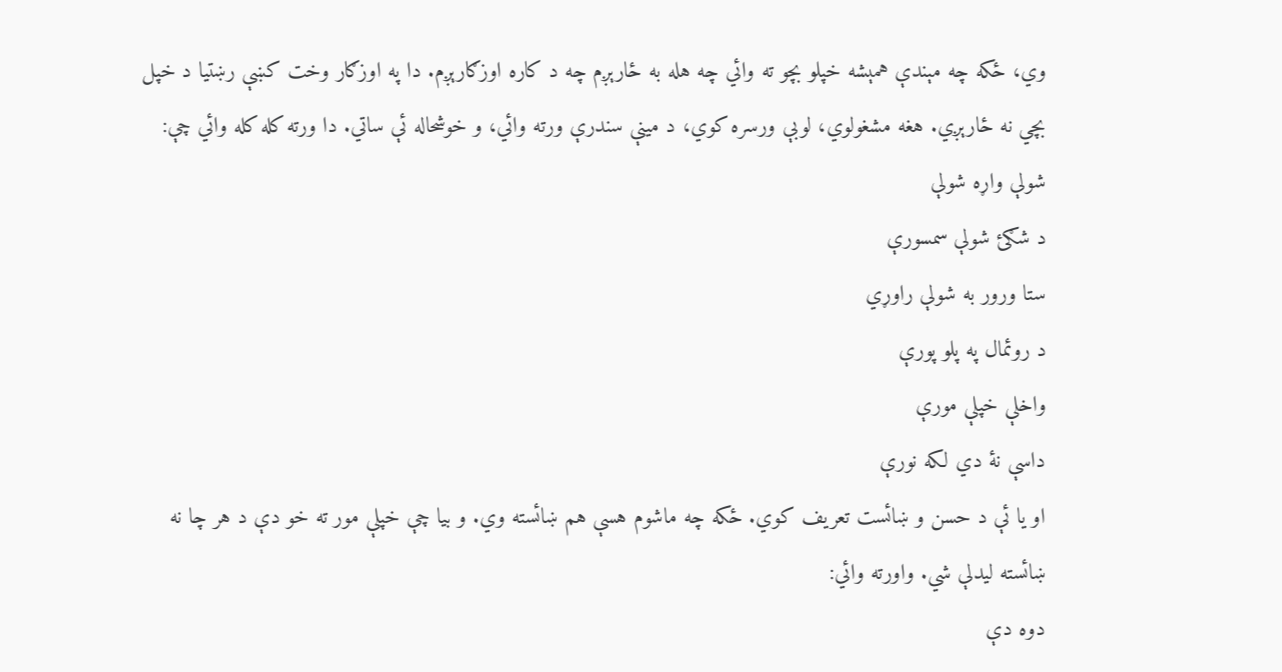وي، ځکه چه مېندې همېشه خپلو بچو ته وائي چه هله به ځارېږم چه د کاره اوزګارېږم. دا په اوزګار وخت کښې رښتيا د خپل بچي نه ځارېږي. هغه مشغولوي، لوبې ورسره کوي، د مينې سندرې ورته وائي، و خوشحاله ئې ساتي. دا ورته کله کله وائي چې:
شولې واړه شولې
د شګئ شولې سمسورې
ستا ورور به شولې راوړي
د روئمال په پلو پورې
واخلې خپلې مورې
داسې نۀ دي لکه نورې
او يا ئې د حسن و ښائست تعريف کوي. ځکه چه ماشوم هسې هم ښائسته وي. و بيا چې خپلې مور ته خو دې د هر چا نه ښائسته ليدلې شي. واورته وائي:
دوه دې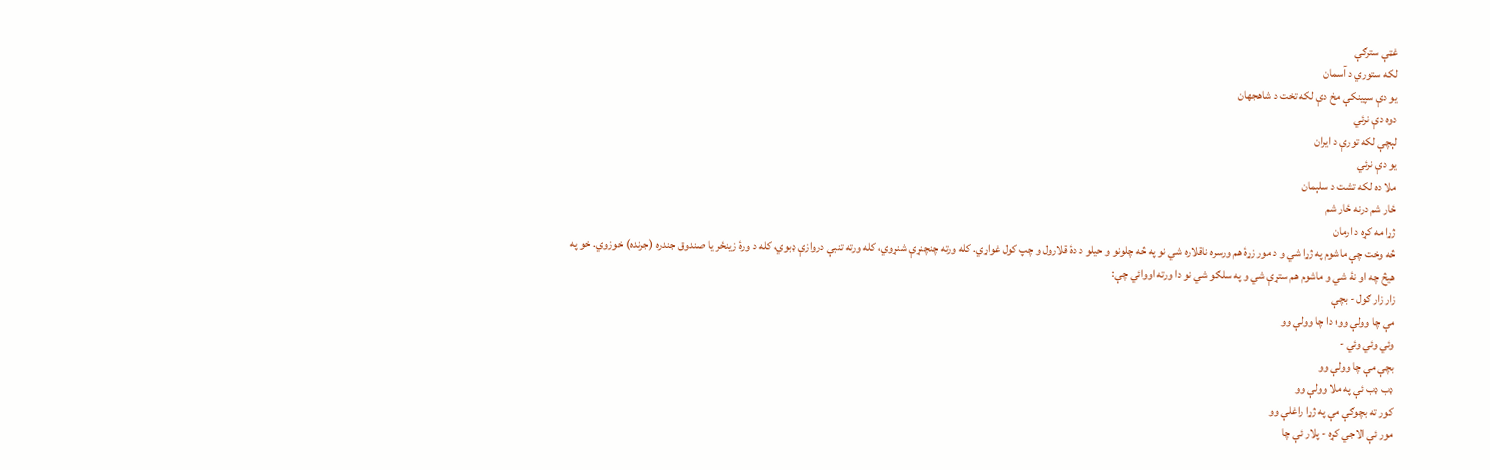غټې سترګې
لکه ستوري د آسمان
يو دې سپينکې مخ دې لکه تخت د شاهجهان
دوه دې نرئي
لېچې لکه تورې د ايران
يو دې نرئي
ملا ده لکه تشت د سلېمان
ځار شم درنه ځار شم
ژړا مه کړه د ارمان
څه وخت چې ماشوم په ژړا شي و د مور زړۀ هم ورسره ناقلاره شي نو په څه چلونو و حيلو د دۀ قلارول و چپ کول غواړي. کله ورته چنچنړې شنړوي، کله ورته تنبې دروازې ډبوي، کله د ورۀ زينځر يا صندوق جندره (جرنده) خوزوي. خو په هيڅ چه او نۀ شي و ماشوم هم ستړې شي و په سلګو شي نو دا ورته اووائي چې:
زار زار ګول - بچې
مې چا وولې وو؛ دا چا وولې وو
وئي وئي وئي -
بچې مې چا وولې وو
ډب ډب ئې په ملا وولې وو
کور ته بچوګې مې په ژړا راغلې وو
مور ئې الاجي کړه - پلار ئې چا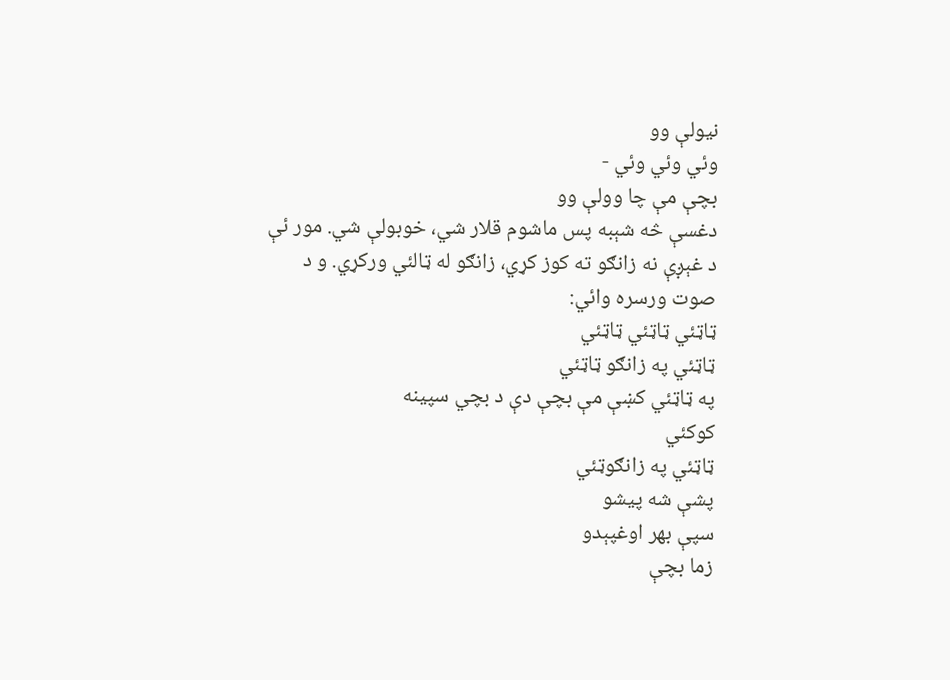نيولې وو
وئي وئي وئي -
بچې مې چا وولې وو
دغسې څه شېبه پس ماشوم قلار شي، خوبولې شي. مور ئې د غېږې نه زانګو ته کوز کړي، زانګو له ټالئي ورکړي. و د صوت ورسره وائي:
ټاټئي ټاټئي ټاټئي
ټاټئي په زانګو ټاټئي
په ټاټئي کښې مې بچې دې د بچي سپينه
کوکئي
ټاټئي په زانګوټئي
پشې شه پيشو
سپې بهر اوغپېدو
زما بچې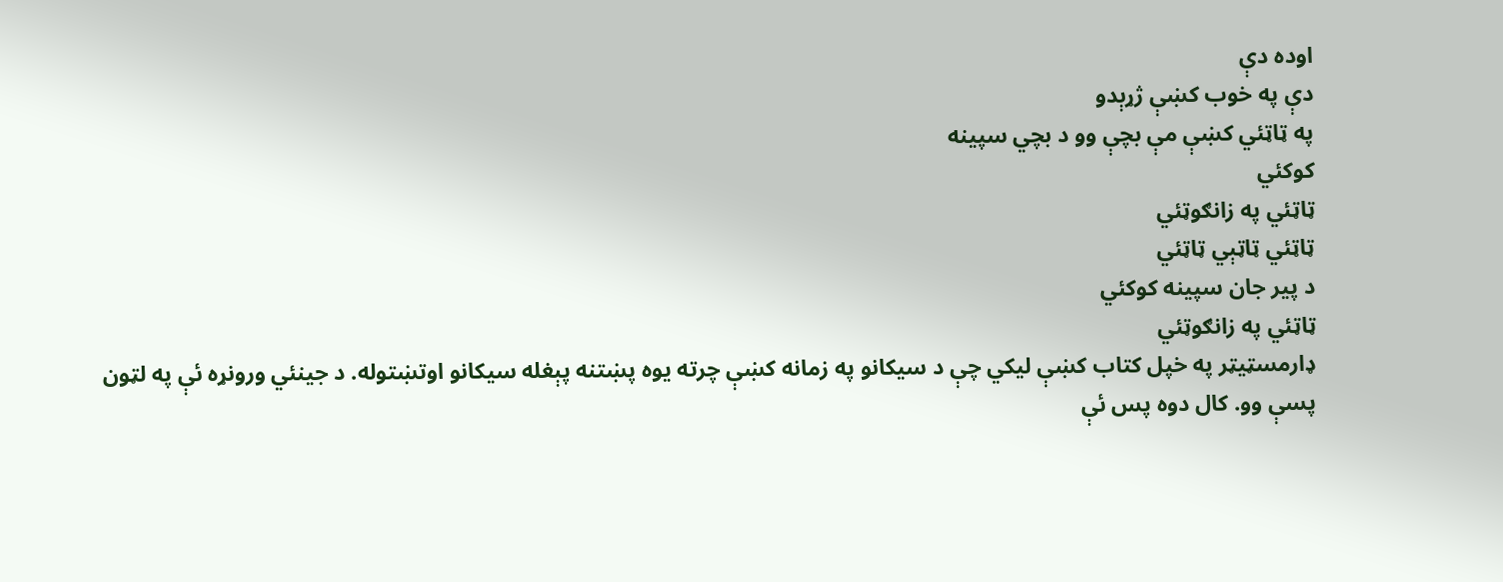اوده دې
دې په خوب کښې ژړېدو
په ټاټئي کښې مې بچې وو د بچي سپينه
کوکئي
ټاټئي په زانګوټئي
ټاټئي ټاټېي ټاټئي
د پير جان سپينه کوکئي
ټاټئي په زانګوټئي
ډارمسټيټر په خپل کتاب کښې ليکي چې د سيکانو په زمانه کښې چرته يوه پښتنه پېغله سيکانو اوتښتوله. د جينئي ورونړه ئې په لټون پسې وو. کال دوه پس ئې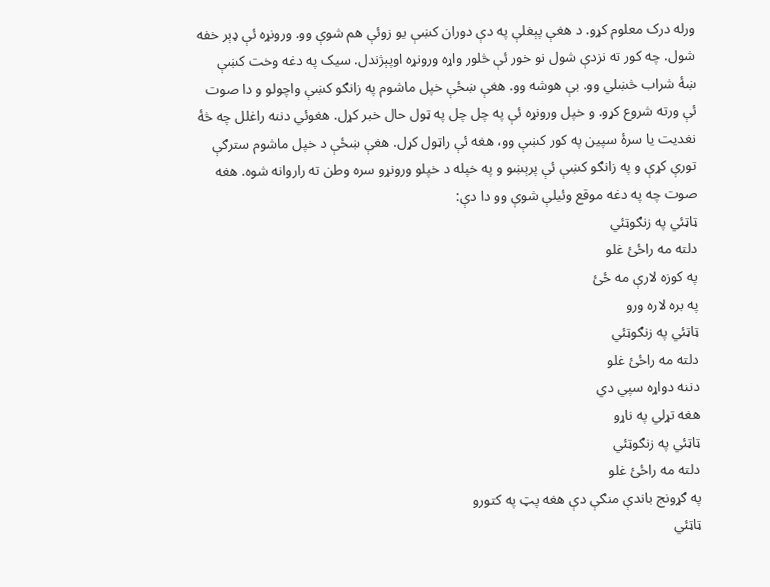ورله درک معلوم کړو. د هغې پېغلې په دې دوران کښې يو زوئې هم شوې وو. ورونړه ئې ډېر خفه شول. چه کور ته نزدې شول نو خور ئې څلور واړه ورونړه اوپېژندل. سيک په دغه وخت کښې ښۀ شراب څښلي وو. بې هوشه وو. هغې ښځې خپل ماشوم په زانګو کښې واچولو و دا صوت ئې ورته شروع کړو. و خپل ورونړه ئې په چل چل په ټول حال خبر کړل. هغوئي دننه راغلل چه څۀ نغديت يا سرۀ سپين په کور کښې وو، هغه ئې راټول کړل. هغې ښځې د خپل ماشوم سترګې تورې کړې و په زانګو کښې ئې پرېښو و په خپله د خپلو ورونړو سره وطن ته راروانه شوه. هغه صوت چه په دغه موقع وئيلې شوې وو دا دې:
ټاټئي په زنګوټئي
دلته مه راځئ غلو
په کوزه لارې مه ځئ
په بره لاره ورو
ټاټئي په زنګوټئي
دلته مه راځئ غلو
دننه دواړه سپي دي
هغه تړلي په ناړو
ټاټئي په زنګوټئي
دلته مه راځئ غلو
په ګړونج باندې منګې دې هغه پټ په کتورو
ټاټئي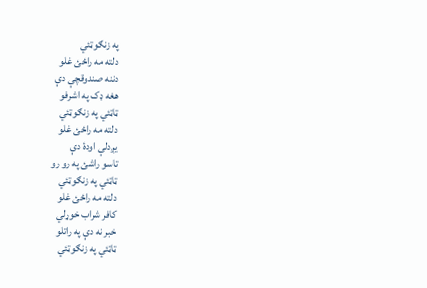په زنګوټئي
دلته مه راځئ غلو
دننه صندوقچې دې
هغه ډک په اشرفو
ټاټئي په زنګوټئي
دلته مه راځئ غلو
يږدلې اودۀ دې
تاسو راشئ په رو رو
ټاټئي په زنګوټئي
دلته مه راځئ غلو
کافر شراب خوړلي
خبر نه دې په راتلو
ټاټئي په زنګوټئي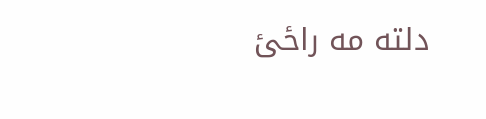دلته مه راځئ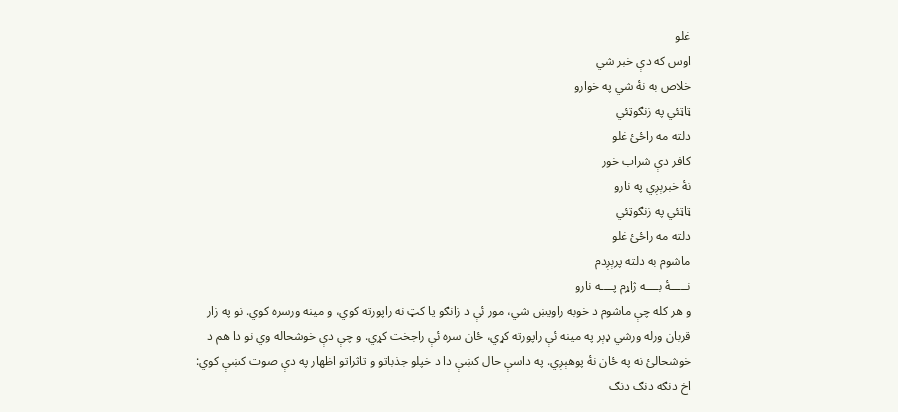غلو
اوس که دې خبر شي
خلاص به نۀ شي په خوارو
ټاټئي په زنګوټئي
دلته مه راځئ غلو
کافر دې شراب خور
نۀ خبرېږي په نارو
ټاټئي په زنګوټئي
دلته مه راځئ غلو
ماشوم به دلته پرېږدم
نـــــۀ بــــه ژاړم پــــه نارو
و هر کله چې ماشوم د خوبه راويښ شي، مور ئې د زانګو يا کټ نه راپورته کوي، و مينه ورسره کوي. نو په زار قربان ورله ورشي ډېر په مينه ئې راپورته کړي، ځان سره ئې راجخت کړي. و چې دې خوشحاله وي نو دا هم د خوشحالئ نه په ځان نۀ پوهېږي. په داسې حال کښې دا د خپلو جذباتو و تاثراتو اظهار په دې صوت کښې کوي:
اخ دنګه دنګ دنګ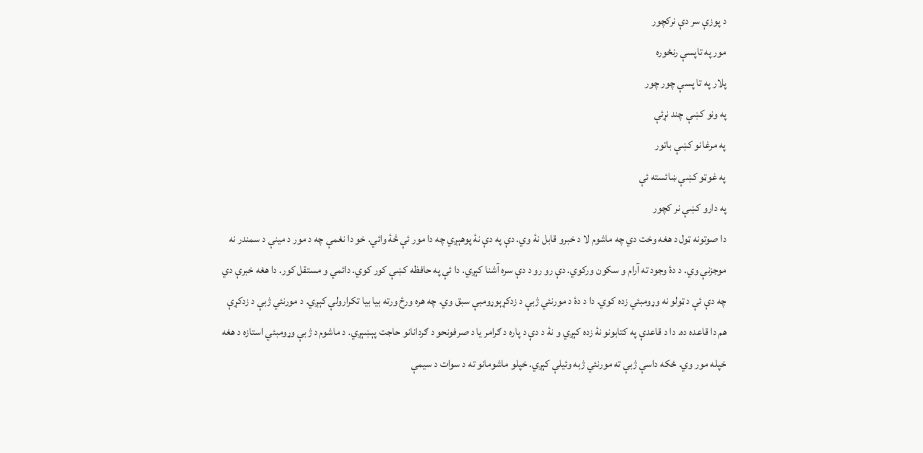د پوزې سر دې نرکچور
مور په تاپسې رنځوره
پلار په تا پسې چور چور
په ونو کښې چند نړئې
په مرغانو کښې باتور
په غوټو کښې ښائسته ئې
په دارو کښې نر کچور
دا صوتونه ټول د هغه وخت دي چه ماشوم لا د خبرو قابل نۀ وي. دې په دې نۀ پوهېږي چه دا مور ئې څۀ وائي. خو دا نغمې چه د مور د مينې د سمندر نه موجزنې وي. د دۀ وجود ته آرام و سکون ورکوي. دې رو رو د دې سره آشنا کېږي. دا ئې په حافظه کښې کور کوي. دائمي و مستقل کور. دا هغه خبرې دي چه دې ئې د ټولو نه وړومبئي زده کوي. دا د دۀ د مورنئي ژبې د زدکړېوړومبې سبق وي. چه هره ورځ ورته بيا بيا تکرارولې کېږي. د مورنئي ژبې د زدکړې هم دا قاعده ده. دا د قاعدې په کتابونو نۀ زده کېږي و نۀ د دې د پاره د ګرامر يا د صرفونحو د ګردانانو حاجت پېښېږي. د ماشوم د ژبې وړومبئي استازه د هغه خپله مور وي. ځکه داسې ژبې ته مورنئي ژبه وئيلې کېږي. خپلو ماشومانو ته د سوات د سيمې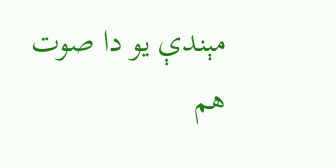مېندې يو دا صوت هم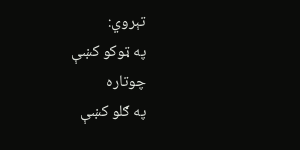تېروي:
په ټوکو کښې
چوتاره
په ګلو کښې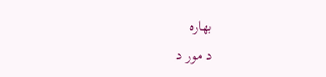بهاره
د مور د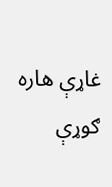غاړې هاره
ګوړې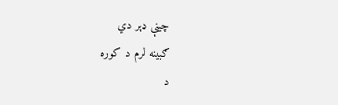چينې ډېر دي
ګبينه لرم د کوره
د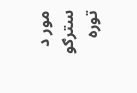مور د سترګو توره